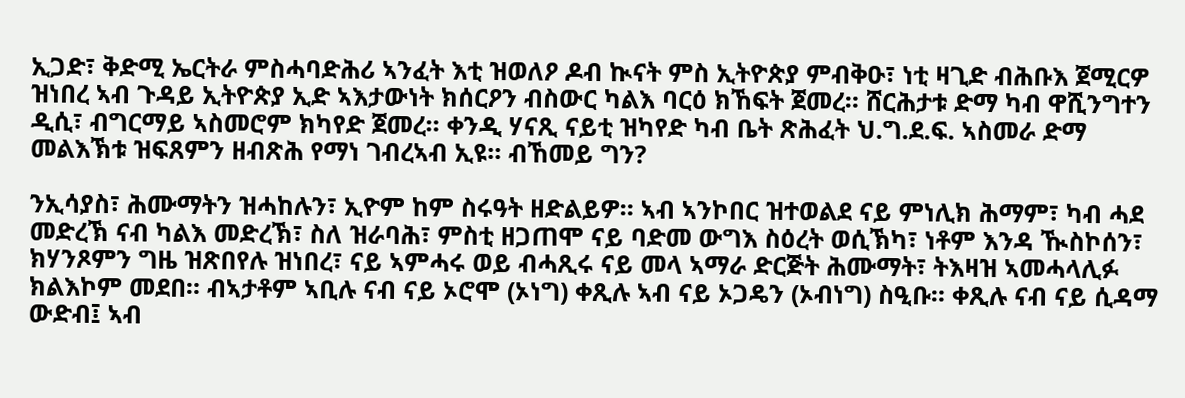ኢጋድ፣ ቅድሚ ኤርትራ ምስሓባድሕሪ ኣንፈት እቲ ዝወለዖ ዶብ ኲናት ምስ ኢትዮጵያ ምብቅዑ፣ ነቲ ዛጊድ ብሕቡእ ጀሚርዎ ዝነበረ ኣብ ጉዳይ ኢትዮጵያ ኢድ ኣእታውነት ክሰርዖን ብስውር ካልእ ባርዕ ክኸፍት ጀመረ። ሸርሕታቱ ድማ ካብ ዋሺንግተን ዲሲ፣ ብግርማይ ኣስመሮም ክካየድ ጀመረ። ቀንዲ ሃናጺ ናይቲ ዝካየድ ካብ ቤት ጽሕፈት ህ.ግ.ደ.ፍ. ኣስመራ ድማ መልእኽቱ ዝፍጸምን ዘብጽሕ የማነ ገብረኣብ ኢዩ። ብኸመይ ግን?

ንኢሳያስ፣ ሕሙማትን ዝሓከሉን፣ ኢዮም ከም ስሩዓት ዘድልይዎ። ኣብ ኣንኮበር ዝተወልደ ናይ ምነሊክ ሕማም፣ ካብ ሓደ መድረኽ ናብ ካልእ መድረኽ፣ ስለ ዝራባሕ፣ ምስቲ ዘጋጠሞ ናይ ባድመ ውግእ ስዕረት ወሲኽካ፣ ነቶም እንዳ ዂስኮሰን፣ ክሃንጾምን ግዜ ዝጽበየሉ ዝነበረ፣ ናይ ኣምሓሩ ወይ ብሓጺሩ ናይ መላ ኣማራ ድርጅት ሕሙማት፣ ትእዛዝ ኣመሓላሊፉ ክልእኮም መደበ። ብኣታቶም ኣቢሉ ናብ ናይ ኦሮሞ (ኦነግ) ቀጺሉ ኣብ ናይ ኦጋዴን (ኦብነግ) ስዒቡ። ቀጺሉ ናብ ናይ ሲዳማ ውድብ፤ ኣብ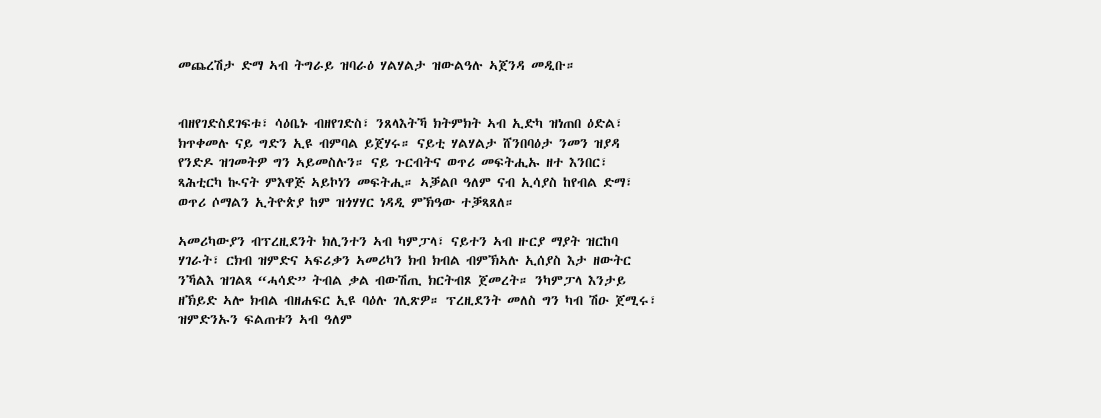መጨረሽታ ድማ ኣብ ትግራይ ዝባራዕ ሃልሃልታ ዝውልዓሉ ኣጀንዳ መዲቡ።


ብዘየገድስደገፍቱ፣ ሳዕቤኑ ብዘየገድስ፣ ንጸላእትኻ ክትምክት ኣብ ኢድካ ዝነጠበ ዕድል፣ ክጥቀመሉ ናይ ግድን ኢዩ ብምባል ይጀሃሩ። ናይቲ ሃልሃልታ ሸንበባዕታ ንመን ዝያዳ የንድዶ ዝገመትዎ ግን ኣይመስሉን። ናይ ጉርብትና ወጥሪ መፍትሒኡ ዘተ እንበር፣ ጻሕቲርካ ኲናት ምእዋጅ ኣይኮነን መፍትሒ። ኣቓልቦ ዓለም ናብ ኢሳያስ ከየብል ድማ፣ ወጥሪ ሶማልን ኢትዮጵያ ከም ዝጎሃሃር ነዳዲ ምኽዓው ተቓጻጸለ።

ኣመሪካውያን ብፕረዚደንት ክሊንተን ኣብ ካምፓላ፣ ናይተን ኣብ ዙርያ ማያት ዝርከባ ሃገራት፣ ርክብ ዝምድና ኣፍሪቃን ኣመሪካን ክብ ክብል ብምኽኣሉ ኢሰያስ እታ ዘውትር ንኻልእ ዝገልጻ “ሓሳድ” ትብል ቃል ብውሽጢ ክርትብጾ ጀመረት። ንካምፓላ እንታይ ዘኽይድ ኣሎ ክብል ብዘሐፍር ኢዩ ባዕሉ ገሊጽዎ። ፕረዚደንት መለስ ግን ካብ ሽዑ ጀሚሩ፣ ዝምድንኡን ፍልጠቱን ኣብ ዓለም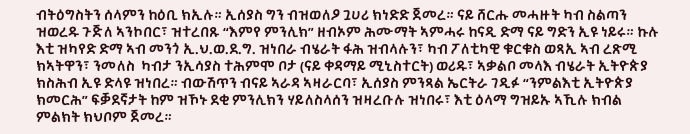ብትዕግስትን ሰላምን ከዕቢ ክኢሉ። ኢሰያስ ግን ብዝወለዖ ጓሀሪ ክነድድ ጀመረ። ናይ ሸርሑ መሓዙት ካብ ስልጣን ዝወረዱ ጉጅለ ኣንኮበር፣ ዝተረበጹ “እምየ ምንሊክ” ዘብኦም ሕሙማት ኣምሓሩ ከናዲ ድማ ናይ ግድን ኢዩ ነይሩ። ኩሉ እቲ ዝካየድ ድማ ኣብ መንጎ ኢ.ህ.ወ.ደ.ግ. ዝነበራ ብሄራት ፋሕ ዝብላሉን፣ ካብ ፖለቲካዊ ቁርቁስ ወጻኢ ኣብ ረጽሚ ክኣትዋን፣ ንመለስ  ካብታ ንኢሳያስ ተሕምሞ ቦታ (ናይ ቀዳማይ ሚኒስተርት) ወሪዱ፣ ኣቃልቦ መላእ ብሄራት ኢትዮጵያ ክስሕብ ኢዩ ድላዩ ዝነበረ። ብውሽጥን ብናይ ኣራዳ ኣዛራርባ፣ ኢሰያስ ምንጻል ኤርትራ ገዲፉ “ንምልእቲ ኢትዮጵያ ክመርሕ” ፍቓደኛታት ከም ዝኾኑ ደቂ ምንሊክን ሃይለስላሰን ዝዛረቡሉ ዝነበሩ፣ እቲ ዕላማ ግዝይኡ ኣኺሉ ክብል ምልክት ክህቦም ጀመረ።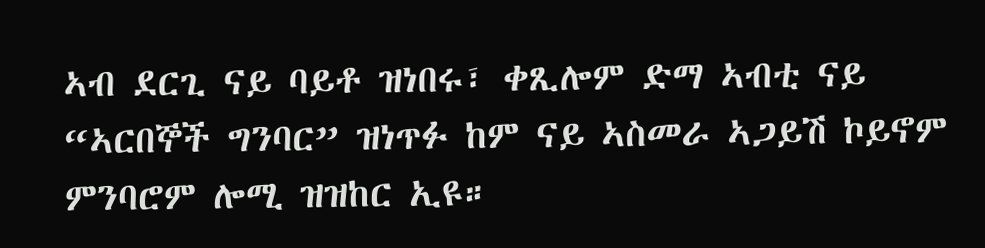ኣብ ደርጊ ናይ ባይቶ ዝነበሩ፣ ቀጺሎም ድማ ኣብቲ ናይ “ኣርበኞች ግንባር” ዝነጥፉ ከም ናይ ኣስመራ ኣጋይሽ ኮይኖም ምንባሮም ሎሚ ዝዝከር ኢዩ።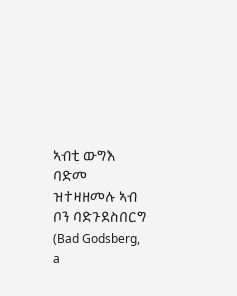ኣብቲ ውግእ ባድመ ዝተዛዘመሉ ኣብ ቦን ባድጉደስበርግ (Bad Godsberg, a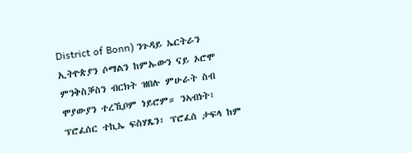District of Bonn) ንጉዳይ ኤርትራን ኢትዮጵያን ሶማልን ከምኡውን ናይ ኦሮሞ ምንቅስቓስን ብርክት ዝበሉ ምሁራት ስብ ሞያውያን ተረኺቦም ነይሮም። ንኣብነት፣ ፕሮፈሰር ተኪኤ ፍስሃጼን፣ ፕሮፈሰ ታፍላ ከም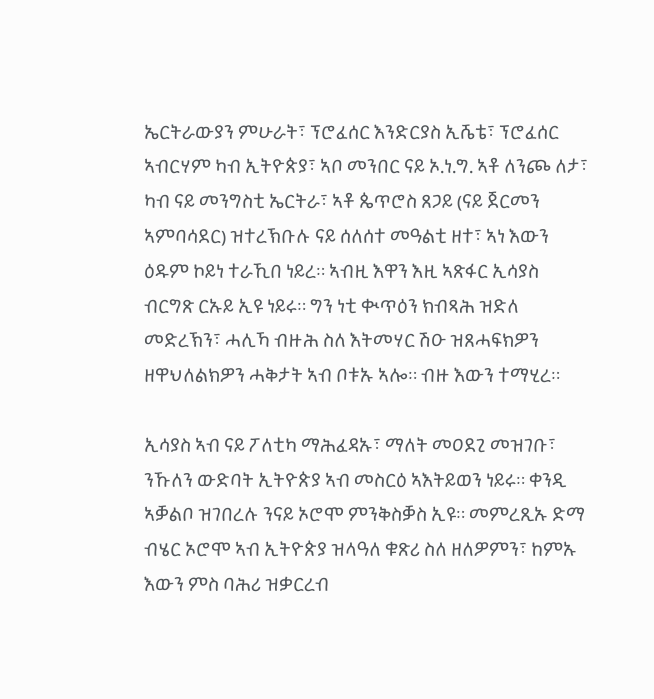ኤርትራውያን ምሁራት፣ ፕሮፈሰር እንድርያስ ኢሼቴ፣ ፕሮፈሰር ኣብርሃም ካብ ኢትዮጵያ፣ ኣቦ መንበር ናይ ኦ.ነ.ግ. ኣቶ ለንጮ ለታ፣ ካብ ናይ መንግስቲ ኤርትራ፣ ኣቶ ጴጥሮስ ጸጋይ (ናይ ጀርመን ኣምባሳደር) ዝተረኽቡሉ ናይ ሰለሰተ መዓልቲ ዘተ፣ ኣነ እውን ዕዱም ኮይነ ተራኺበ ነይረ። ኣብዚ እዋን እዚ ኣጽፋር ኢሳያስ ብርግጽ ርኡይ ኢዩ ነይሩ። ግን ነቲ ቊጥዕን ክብጻሕ ዝድለ መድረኽን፣ ሓሊኻ ብዙሕ ስለ እትመሃር ሽዑ ዝጸሓፍክዎን ዘዋህለልክዎን ሓቅታት ኣብ ቦቱኡ ኣሎ። ብዙ እውን ተማሂረ።

ኢሳያስ ኣብ ናይ ፖለቲካ ማሕፈዳኡ፣ ማለት መዐደጊ መዝገቡ፣ ንኹለን ውድባት ኢትዮጵያ ኣብ መስርዕ ኣእትይወን ነይሩ። ቀንዲ ኣቓልቦ ዝገበረሉ ንናይ ኦሮሞ ምንቅስቓስ ኢዩ። መምረጺኡ ድማ ብሄር ኦሮሞ ኣብ ኢትዮጵያ ዝላዓለ ቁጽሪ ስለ ዘለዎምን፣ ከምኡ እውን ምስ ባሕሪ ዝቃርረብ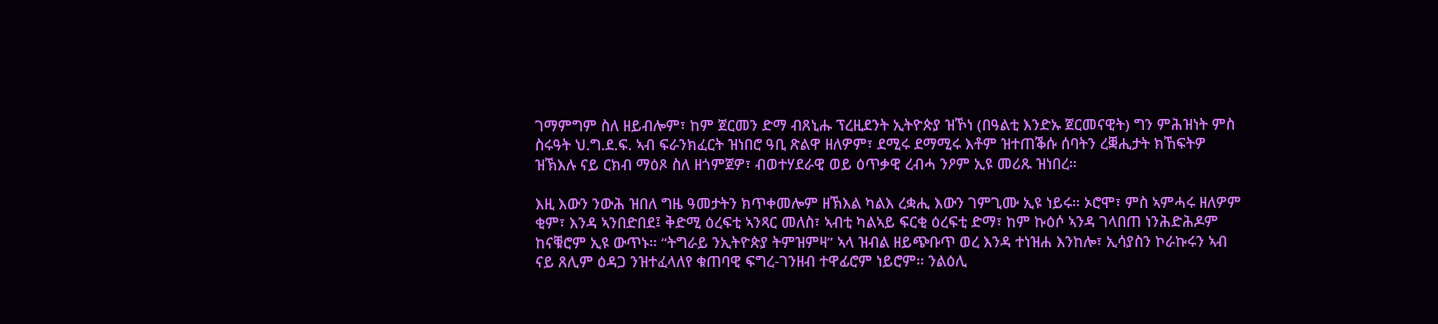ገማምግም ስለ ዘይብሎም፣ ከም ጀርመን ድማ ብጸኒሑ ፕረዚደንት ኢትዮጵያ ዝኾነ (በዓልቲ እንድኡ ጀርመናዊት) ግን ምሕዝነት ምስ ስሩዓት ህ.ግ.ደ.ፍ. ኣብ ፍራንክፈርት ዝነበሮ ዓቢ ጽልዋ ዘለዎም፣ ደሚሩ ደማሚሩ እቶም ዝተጠቕሱ ሰባትን ረቛሒታት ክኸፍትዎ ዝኽእሉ ናይ ርክብ ማዕጾ ስለ ዘጎምጀዎ፣ ብወተሃደራዊ ወይ ዕጥቃዊ ረብሓ ንዖም ኢዩ መሪጹ ዝነበረ።

እዚ እውን ንውሕ ዝበለ ግዜ ዓመታትን ክጥቀመሎም ዘኽእል ካልእ ረቋሒ እውን ገምጊሙ ኢዩ ነይሩ። ኦሮሞ፣ ምስ ኣምሓሩ ዘለዎም ቂም፣ እንዳ ኣንበድበደ፤ ቅድሚ ዕረፍቲ ኣንጻር መለስ፣ ኣብቲ ካልኣይ ፍርቂ ዕረፍቲ ድማ፣ ከም ኩዕሶ ኣንዳ ገላበጠ ነንሕድሕዶም ከናቑሮም ኢዩ ውጥኑ። “ትግራይ ንኢትዮጵያ ትምዝምዛ” ኣላ ዝብል ዘይጭቡጥ ወረ እንዳ ተነዝሐ እንከሎ፣ ኢሳያስን ኮራኩሩን ኣብ ናይ ጸሊም ዕዳጋ ንዝተፈላለየ ቁጠባዊ ፍግረ-ገንዘብ ተዋፊሮም ነይሮም። ንልዕሊ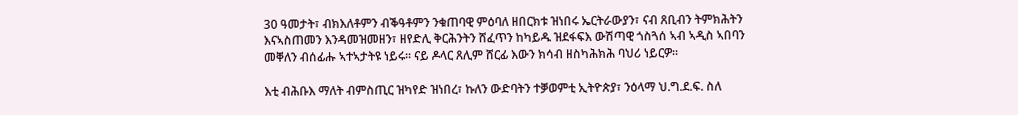30 ዓመታት፣ ብክእለቶምን ብቕዓቶምን ንቁጠባዊ ምዕባለ ዘበርክቱ ዝነበሩ ኤርትራውያን፣ ናብ ጸቢብን ትምክሕትን እናኣስጠመን እንዳመዝመዘን፣ ዘየድሊ ቅርሕንትን ሸፈጥን ከካይዱ ዝደፋፍእ ውሽጣዊ ጎስጓሰ ኣብ ኣዲስ ኣበባን መቐለን ብሰፊሑ ኣተኣታትዩ ነይሩ። ናይ ዶላር ጸሊም ሸርፊ እውን ክሳብ ዘስካሕክሕ ባህሪ ነይርዎ።

እቲ ብሕቡእ ማለት ብምስጢር ዝካየድ ዝነበረ፣ ኩለን ውድባትን ተቓወምቲ ኢትዮጵያ፣ ንዕላማ ህ.ግ.ደ.ፍ. ስለ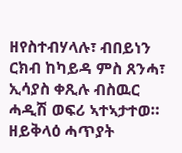ዘየስተብሃላሉ፣ ብበይነን ርክብ ከካይዳ ምስ ጸንሓ፣ ኢሳያስ ቀጺሉ ብስዉር ሓዲሽ ወፍሪ ኣተኣታተወ። ዘይቅላዕ ሓጥያት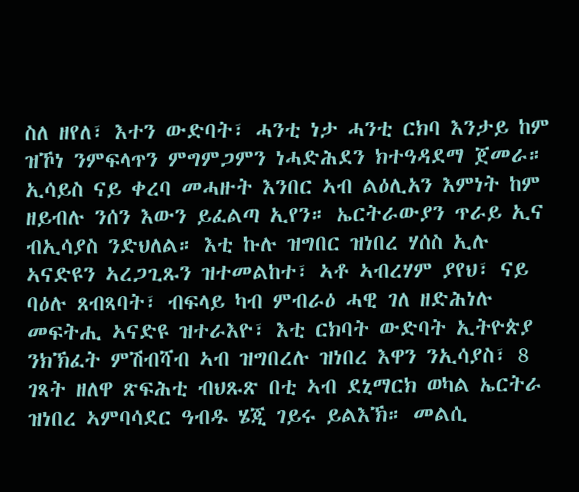ስለ ዘየለ፣ እተን ውድባት፣ ሓንቲ ነታ ሓንቲ ርክባ እንታይ ከም ዝኾነ ንምፍላጥን ምግምጋምን ነሓድሕደን ክተዓዳደማ ጀመራ። ኢሳይስ ናይ ቀረባ መሓዙት እንበር ኣብ ልዕሊአን እምነት ከም ዘይብሉ ንሰን እውን ይፈልጣ ኢየን። ኤርትራውያን ጥራይ ኢና ብኢሳያስ ንድህለል። እቲ ኩሉ ዝግበር ዝነበረ ሃሰስ ኢሉ ኣናድዩን ኣረጋጊጹን ዝተመልከተ፣ ኣቶ ኣብረሃም ያየህ፣ ናይ ባዕሉ ጸብጻባት፣ ብፍላይ ካብ ምብራዕ ሓዊ ገለ ዘድሕነሉ መፍትሒ ኣናድዩ ዝተራእዮ፣ እቲ ርክባት ውድባት ኢትዮጵያ ንክኽፈት ምሽብሻብ ኣብ ዝግበረሉ ዝነበረ እዋን ንኢሳያስ፣ 8 ገጻት ዘለዋ ጽፍሕቲ ብህጹጽ በቲ ኣብ ደኒማርክ ወካል ኤርትራ ዝነበረ ኣምባሳደር ዓብዱ ሄጂ ገይሩ ይልእኽ። መልሲ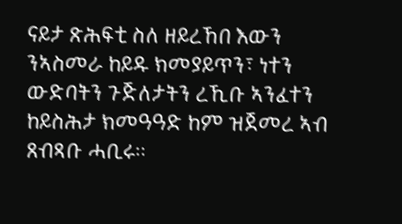ናይታ ጽሕፍቲ ስለ ዘይረኸበ እውን ንኣስመራ ከይዱ ክመያይጥን፣ ነተን ውድባትን ጉጅለታትን ረኺቡ ኣንፈተን ከይስሕታ ክመዓዓድ ከም ዝጀመረ ኣብ ጸብጻቡ ሓቢሩ።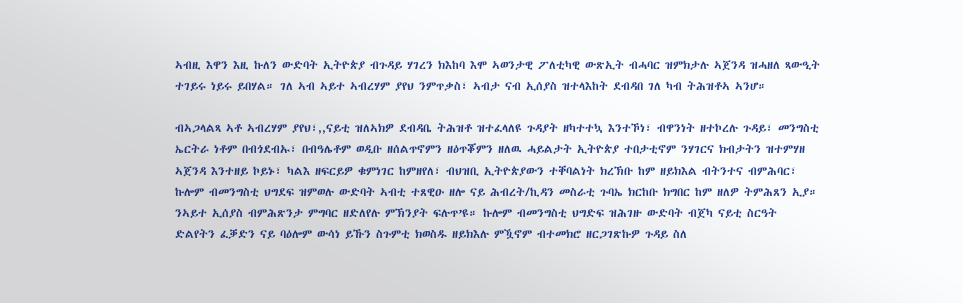ኣብዚ እዋን እዚ ኩለን ውድባት ኢትዮጵያ ብጉዳይ ሃገረን ክእከባ እሞ ኣወንታዊ ፖለቲካዊ ውጽኢት ብሓባር ዝምክታሉ ኣጀንዳ ዝሓዘለ ጻውዒት ተገይሩ ነይሩ ይበሃል። ገለ ኣብ ኣይተ ኣብረሃም ያየህ ንምጥቃስ፣ ኣብታ ናብ ኢሰያስ ዝተላእከት ደብዳበ ገለ ካብ ትሕዝቶኣ ኣንሆ።

ብኣጋላልጻ ኣቶ ኣብረሃም ያየህ፣,,ናይቲ ዝለኣክዎ ደብዳቤ ትሕዝቶ ዝተፈላለዩ ጉዳያት ዘካተተኳ እንተኾነ፣ ብዋንነት ዘተኮረሉ ጉዳይ፣ መንግስቲ ኤርትራ ነቶም በብጎደብኡ፣ በብዓሌቶም ወዲቡ ዘሰልጥኖምን ዘዕጥቖምን ዘለዉ ሓይልታት ኢትዮጵያ ተበታቲኖም ንሃገርና ክብታትን ዝተምሃዘ ኣጀንዳ እንተዘይ ኮይኑ፣ ካልእ ዘፍርይዎ ቁምነገር ከምዘየለ፣ ብህዝቢ ኢትዮጵያውን ተቐባልነት ክረኽቡ ከም ዘይክእል ብትንተና ብምሕባር፣ ኩሎም ብመንግስቲ ህግደፍ ዝምወሉ ውድባት ኣብቲ ተጸዊዑ ዘሎ ናይ ሕብረት/ኪዳን መስራቲ ጉባኤ ክርከቡ ክግበር ከም ዘለዎ ትምሕጸን ኢያ። ንኣይተ ኢሰያስ ብምሕጽንታ ምግባር ዘድለየሉ ምኽንያት ፍሉጥ’ዩ። ኩሎም ብመንግስቲ ህግድፍ ዝሕገዙ ውድባት ብጀካ ናይቲ ስርዓት ድልየትን ፈቓድን ናይ ባዕሎም ውሳነ ይኹን ስጉምቲ ክወስዱ ዘይክእሉ ምዃኖም ብተመክሮ ዘርጋገጽኩዎ ጉዳይ ስለ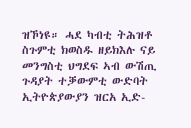ዝኾነዩ። ሓደ ካብቲ ትሕዝቶ ስጉምቲ ክወስዱ ዘይክእሉ ናይ መንግስቲ ህግደፍ ኣብ ውሽጢ ጉዳያት ተቓውምቲ ውድባት ኢትዮጵያውያን ዝርአ ኢድ-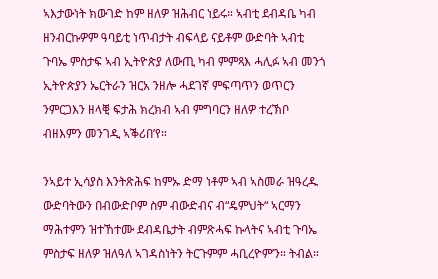ኣእታውነት ክውገድ ከም ዘለዎ ዝሕብር ነይሩ። ኣብቲ ደብዳቤ ካብ ዘንብርኩዎም ዓባይቲ ነጥብታት ብፍላይ ናይቶም ውድባት ኣብቲ ጉባኤ ምስታፍ ኣብ ኢትዮጵያ ለውጢ ካብ ምምጻእ ሓሊፉ ኣብ መንጎ ኢትዮጵያን ኤርትራን ዝርአ ንዘሎ ሓደገኛ ምፍጣጥን ወጥርን ንምርጋእን ዘላቒ ፍታሕ ክረክብ ኣብ ምግባርን ዘለዎ ተረኽቦ ብዘእምን መንገዲ ኣቕሪበ’የ።

ንኣይተ ኢሳያስ እንትጽሕፍ ከምኡ ድማ ነቶም ኣብ ኣስመራ ዝዓረዱ ውድባትውን በብውድቦም ስም ብውድብና ብ“ዴምህት“ ኣርማን ማሕተምን ዝተኸተሙ ደብዳቤታት ብምጽሓፍ ኩላትና ኣብቲ ጉባኤ ምስታፍ ዘለዎ ዝለዓለ ኣገዳስነትን ትርጉምም ሓቢረዮም’ን። ትብል።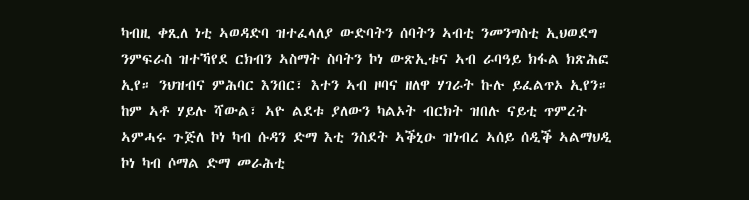ካብዚ ቀጺለ ነቲ ኣወዳድባ ዝተፈላለያ ውድባትን ሰባትን ኣብቲ ንመንግስቲ ኢህወደግ ንምፍራስ ዝተኻየደ ርክብን ኣስማት ስባትን ኮነ ውጽኢቱና ኣብ ራባዓይ ክፋል ክጽሕፎ ኢየ። ንህዝብና ምሕባር እንበር፣ እተን ኣብ ዞባና ዘለዋ ሃገራት ኩሉ ይፈልጥኦ ኢየን። ከም ኣቶ ሃይሉ ሻውል፣ ኣዮ ልደቱ ያለውን ካልኦት ብርክት ዝበሉ ናይቲ ጥምረት ኣምሓሩ ጉጅለ ኮነ ካብ ሱዳን ድማ እቲ ንስደት ኣቕኒዑ ዝነብረ ኣሰይ ሰዲቕ ኣልማህዲ ኮነ ካብ ሶማል ድማ መራሕቲ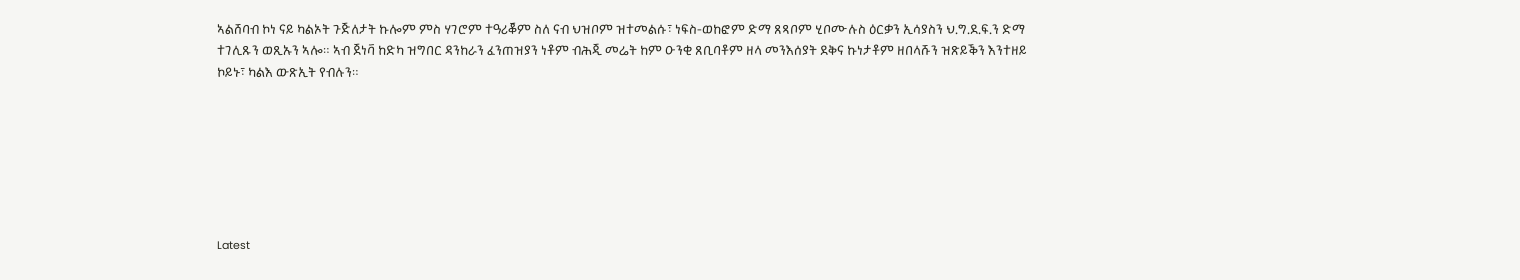ኣልሸባብ ኮነ ናይ ካልኦት ጉጅለታት ኩሎም ምስ ሃገሮም ተዓሪቖም ስለ ናብ ህዝቦም ዝተመልሱ፣ ነፍስ-ወከፎም ድማ ጸጻቦም ሂቦሙሉስ ዕርቃን ኢሳያስን ህ.ግ.ደ.ፍ.ን ድማ ተገሊጹን ወጺኡን ኣሎ። ኣብ ጀነቫ ከድካ ዝግበር ዳንከራን ፈንጠዝያን ነቶም ብሕጂ መሬት ከም ዑንቂ ጸቢባቶም ዘላ መንእሰያት ደቅና ኩነታቶም ዘበላሹን ዝጽይቕን እንተዘይ ኮይኑ፣ ካልእ ውጽኢት የብሉን።







Latest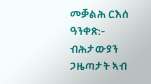መቓልሕ ርእሰ ዓንቀጽ:- ብሕታውያን ጋዜጣታት ኣብ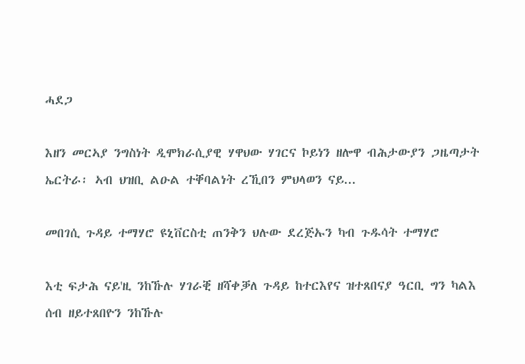ሓደጋ

እዘን መርኣያ ንግስነት ዲሞክራሲያዊ ሃዋህው ሃገርና ኮይነን ዘሎዋ ብሕታውያን ጋዜጣታት ኤርትራ፡ ኣብ ህዝቢ ልዑል ተቐባልነት ረኺበን ምህላወን ናይ...

መበገሲ ጉዳይ ተማሃሮ ዩኒቨርስቲ ጠንቅን ህሉው ደረጅኡን ካብ ጉዱሳት ተማሃሮ

እቲ ፍታሕ ናይ'ዚ ንከኹሉ ሃገራቒ ዘሻቀቓለ ጉዳይ ከተርእየና ዝተጸበናያ ዓርቢ ግን ካልእ ሰብ ዘይተጸበዮን ንከኹሉ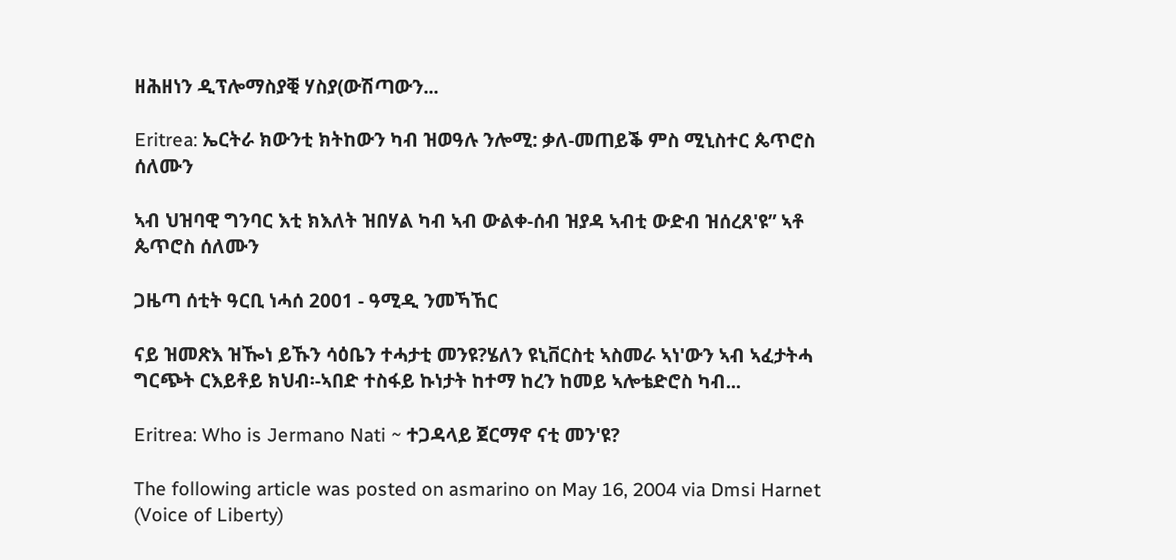ዘሕዘነን ዲፕሎማስያቒ ሃስያ(ውሽጣውን...

Eritrea: ኤርትራ ክውንቲ ክትከውን ካብ ዝወዓሉ ንሎሚ: ቃለ-መጠይቕ ምስ ሚኒስተር ጴጥሮስ ሰለሙን

ኣብ ህዝባዊ ግንባር እቲ ክእለት ዝበሃል ካብ ኣብ ውልቀ-ሰብ ዝያዳ ኣብቲ ውድብ ዝሰረጸ'ዩ” ኣቶ ጴጥሮስ ሰለሙን

ጋዜጣ ሰቲት ዓርቢ ነሓሰ 2001 - ዓሚዲ ንመኻኸር

ናይ ዝመጽእ ዝዀነ ይኹን ሳዕቤን ተሓታቲ መንዩ?ሄለን ዩኒቨርስቲ ኣስመራ ኣነ'ውን ኣብ ኣፈታትሓ ግርጭት ርእይቶይ ክህብ፡-ኣበድ ተስፋይ ኩነታት ከተማ ከረን ከመይ ኣሎቴድሮስ ካብ...

Eritrea: Who is Jermano Nati ~ ተጋዳላይ ጀርማኖ ናቲ መን'ዩ?

The following article was posted on asmarino on May 16, 2004 via Dmsi Harnet (Voice of Liberty)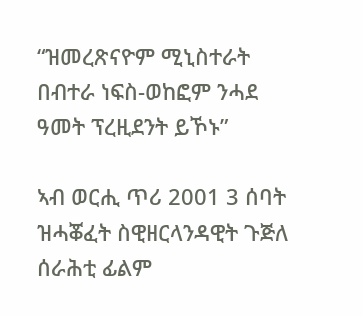“ዝመረጽናዮም ሚኒስተራት በብተራ ነፍስ-ወከፎም ንሓደ ዓመት ፕረዚደንት ይኾኑ”

ኣብ ወርሒ ጥሪ 2001 3 ሰባት ዝሓቖፈት ስዊዘርላንዳዊት ጉጅለ ሰራሕቲ ፊልም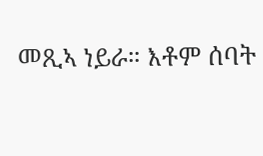መጺኣ ነይራ። እቶም ሰባት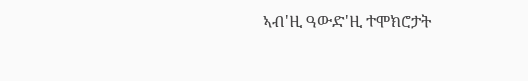ኣብ'ዚ ዓውድ'ዚ ተሞክሮታት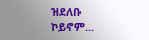ዝደለቡ ኮይኖም...